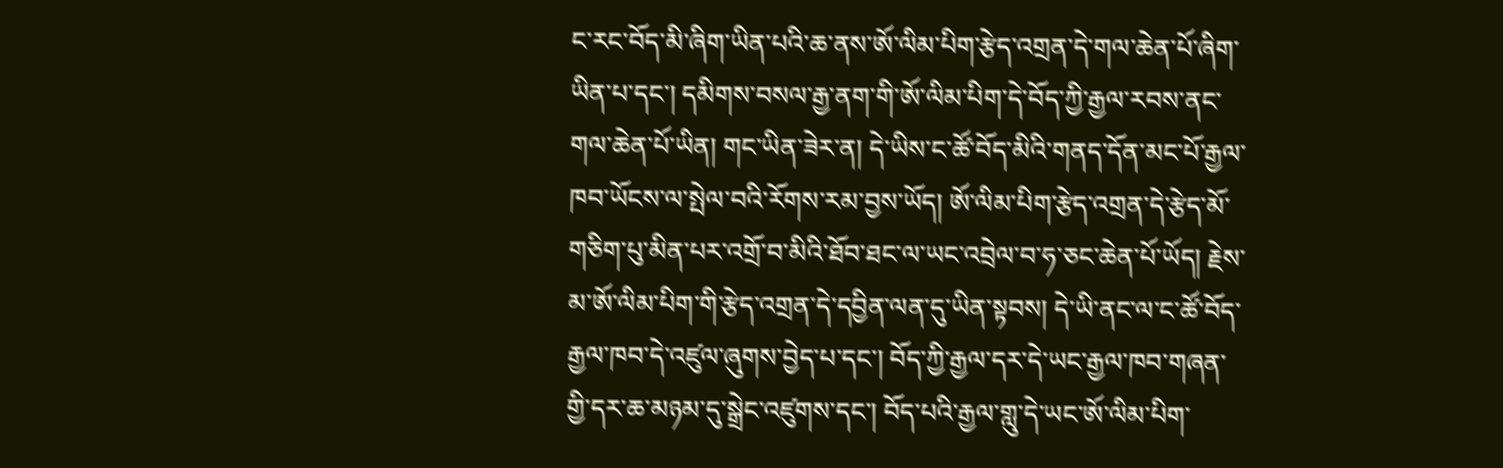ང་རང་བོད་མི་ཞིག་ཡིན་པའི་ཆ་ནས་ཨོ་ལིམ་པིག་རྩེད་འགྲན་དེ་གལ་ཆེན་པོ་ཞིག་ཡིན་པ་དང་། དམིགས་བསལ་རྒྱ་ནག་གི་ཨོ་ལིམ་པིག་དེ་བོད་ཀྱི་རྒྱལ་རབས་ནང་གལ་ཆེན་པོ་ཡིན། གང་ཡིན་ཟེར་ན། དེ་ཡིས་ང་ཚོ་བོད་མིའི་གནད་དོན་མང་པོ་རྒྱལ་ཁབ་ཡོངས་ལ་སྤེལ་བའི་རོགས་རམ་བྱས་ཡོད། ཨོ་ལིམ་པིག་རྩེད་འགྲན་དེ་རྩེད་མོ་གཅིག་པུ་མིན་པར་འགྲོ་བ་མིའི་ཐོབ་ཐང་ལ་ཡང་འབྲེལ་བ་ཧ་ཅང་ཆེན་པོ་ཡོད། རྗེས་མ་ཨོ་ལིམ་པིག་གི་རྩེད་འགྲན་དེ་དབྱིན་ལན་དུ་ཡིན་སྟབས། དེ་ཡི་ནང་ལ་ང་ཚོ་བོད་རྒྱལ་ཁབ་དེ་འཛུལ་ཞུགས་བྱེད་པ་དང་། བོད་ཀྱི་རྒྱལ་དར་དེ་ཡང་རྒྱལ་ཁབ་གཞན་གྱི་དར་ཆ་མཉམ་དུ་སྒྲེང་འཛུགས་དང་། བོད་པའི་རྒྱལ་གླུ་དེ་ཡང་ཨོ་ལིམ་པིག་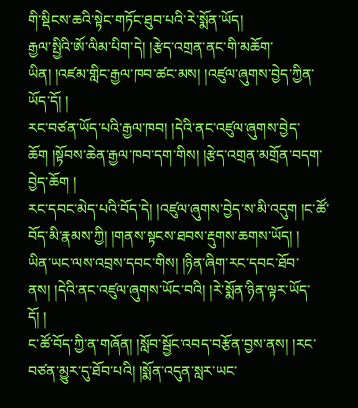གི་སྡིངས་ཆའི་སྟེང་གཏོང་ཐུབ་པའི་རེ་སྨོན་ཡོད།
རྒྱལ་སྤྱིའི་ཨོ་ལིམ་པིག་དེ། །རྩེད་འགྲན་ནང་གི་མཆོག་ཡིན། །འཛམ་གླིང་རྒྱལ་ཁབ་ཚང་མས། །འཛུལ་ཞུགས་བྱེད་ཀྱིན་ཡོད་དོ། །
རང་བཙན་ཡོད་པའི་རྒྱལ་ཁབ། །དེའི་ནང་འཛུལ་ཞུགས་བྱེད་ཆོག །སྟོབས་ཆེན་རྒྱལ་ཁབ་དག་གིས། །རྩེད་འགྲན་མགྲོན་བདག་བྱེད་ཆོག །
རང་དབང་མེད་པའི་བོད་དེ། །འཛུལ་ཞུགས་བྱེད་ས་མི་འདུག །ང་ཚོ་བོད་མི་རྣམས་ཀྱི། །གནས་སྟངས་ཐབས་རྡུགས་ཆགས་ཡོད། །
ཡིན་ཡང་ལས་འབྲས་དབང་གིས། །ཉིན་ཞིག་རང་དབང་ཐོབ་ནས། །དེའི་ནང་འཛུལ་ཞུགས་ཡོང་བའི། །རེ་སྨོན་ཉིན་ལྟར་ཡོད་དོ། །
ང་ཚོ་བོད་ཀྱི་ན་གཞོན། །སློབ་སྦྱོང་འབད་བརྩོན་བྱས་ནས། །རང་བཙན་མྱུར་དུ་ཐོབ་པའི། །སྨོན་འདུན་སླར་ཡང་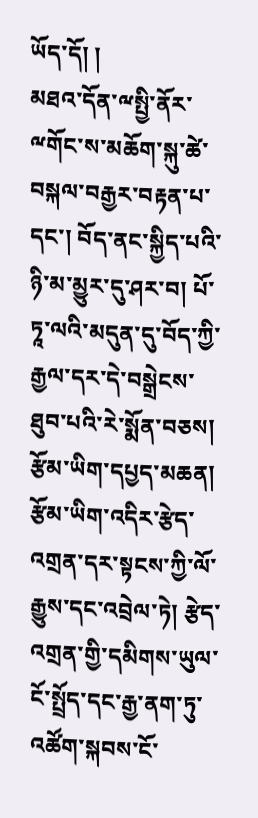ཡོད་དོ། །
མཐའ་དོན་ྋསྤྱི་ནོར་ྋགོང་ས་མཆོག་སྐུ་ཚེ་བསྐལ་བརྒྱར་བརྟན་པ་དང་། བོད་ནང་སྐྱིད་པའི་ཉི་མ་མྱུར་དུ་ཤར་བ། པོ་ཏཱ་ལའི་མདུན་དུ་བོད་ཀྱི་རྒྱལ་དར་དེ་བསྒྲེངས་ཐུབ་པའི་རེ་སྨོན་བཅས།
རྩོམ་ཡིག་དཔྱད་མཆན།
རྩོམ་ཡིག་འདིར་རྩེད་འགྲན་དར་སྟངས་ཀྱི་ལོ་རྒྱུས་དང་འབྲེལ་ཏེ། རྩེད་འགྲན་གྱི་དམིགས་ཡུལ་ངོ་སྤྲོད་དང་རྒྱ་ནག་ཏུ་འཚོག་སྐབས་ངོ་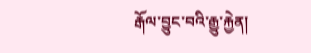རྒོལ་བྱུང་བའི་རྒྱུ་རྐྱེན།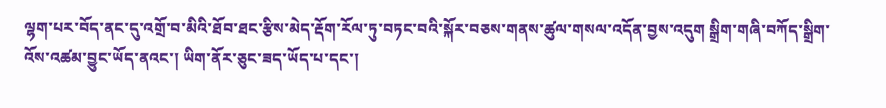ལྷག་པར་བོད་ནང་དུ་འགྲོ་བ་མིའི་ཐོབ་ཐང་རྩིས་མེད་རྡོག་རོལ་ཏུ་བཏང་བའི་སྐོར་བཅས་གནས་ཚུལ་གསལ་འདོན་བྱས་འདུག སྒྲིག་གཞི་བཀོད་སྒྲིག་འོས་འཚམ་བྱུང་ཡོད་ནའང་། ཡིག་ནོར་ཅུང་ཟད་ཡོད་པ་དང་།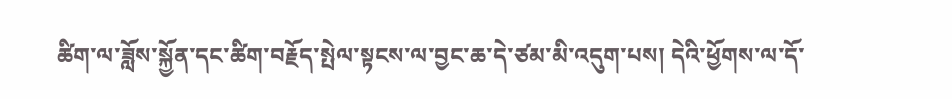ཚིག་ལ་ཟློས་སྐྱོན་དང་ཚིག་བརྗོད་སྤེལ་སྟངས་ལ་བྱང་ཆ་དེ་ཙམ་མི་འདུག་པས། དེའི་ཕྱོགས་ལ་དོ་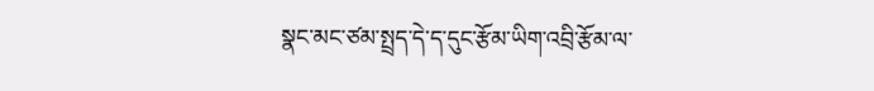སྣང་མང་ཙམ་སྤྲད་དེ་ད་དུང་རྩོམ་ཡིག་འབྲི་རྩོམ་ལ་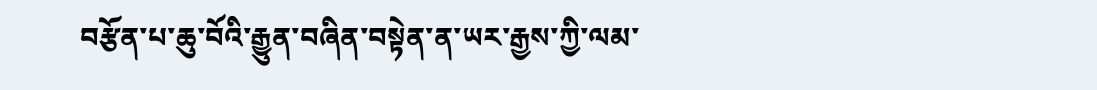བརྩོན་པ་ཆུ་བོའི་རྒྱུན་བཞིན་བསྟེན་ན་ཡར་རྒྱས་ཀྱི་ལམ་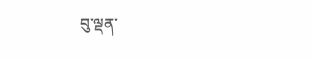བུ་ལྡན་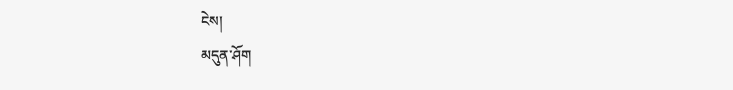ངེས།
མདུན་ཤོག